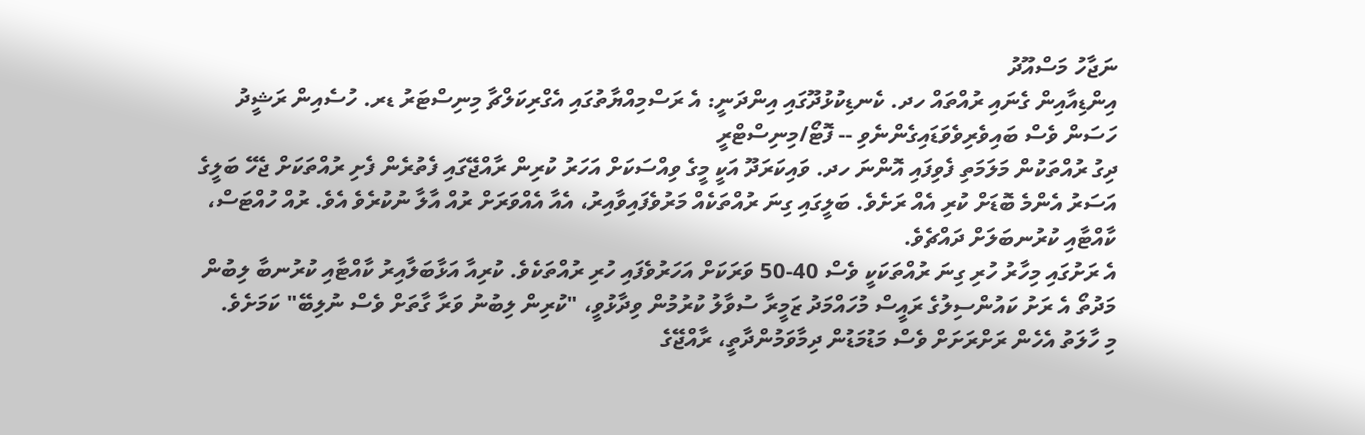ނަޖާހު މަސްއޫދު
އިންޑިއާއިން ގެނައި ރުއްތައް ހދ. ކެނޑިކުޅުދޫގައި އިންދަނީ: އެ ރަސްމިއްޔާތުގައި އެގްރިކަލްޗާ މިނިސްޓަރު ޑރ. ހުސެއިން ރަޝީދު ހަސަން ވެސް ބައިވެރިވެވަޑައިގެންނެވި -- ފޮޓޯ/މިނިސްޓްރީ
ދިގު ރުއްތަކުން މަލަމަތި ފެވިފައި އޮންނަ ހދ. ވައިކަރަދޫ އަކީ މީގެ ވިއްސަކަށް އަހަރު ކުރިން ރާއްޖޭގައި ފެތުރެން ފެށި ރުއްތަކަށް ޖެހޭ ބަލީގެ އަސަރު އެންމެ ބޮޑަށް ކުރި އެއް ރަށެވެ. ބަލީގައި ގިނަ ރުއްތަކެއް މަރުވެފައިވާއިރު، އެއާ އެއްވަރަށް ރުއް އާލާ ނުކުރެވެ އެވެ. ރުއް ހުއްޓަސް، ކާއްޓާއި ކުރުނބަލަށް ދައްޗެވެ.
އެ ރަށުގައި މިހާރު ހުރި ގިނަ ރުއްތަކަކީ ވެސް 40-50 ވަރަކަށް އަހަރުވެފައި ހުރި ރުއްތަކެވެ. ކުރިއާ އަޅާބަލާއިރު ކާއްޓާއި ކުރުނބާ ލިބުން މަދުތޯ އެ ރަށު ކައުންސިލުގެ ރައީސް މުހައްމަދު ޒަމީރާ ސުވާލު ކުރުމުން ވިދާޅުވީ، "ކުރިން ލިބުނު ވަރާ ގާތަށް ވެސް ނުލިބޭ" ކަމަށެވެ.
މި ހާލަތު އެހެން ރަށްރަށަށް ވެސް މަޑުމަޑުން ދިމާވަމުންދާތީ، ރާއްޖޭގެ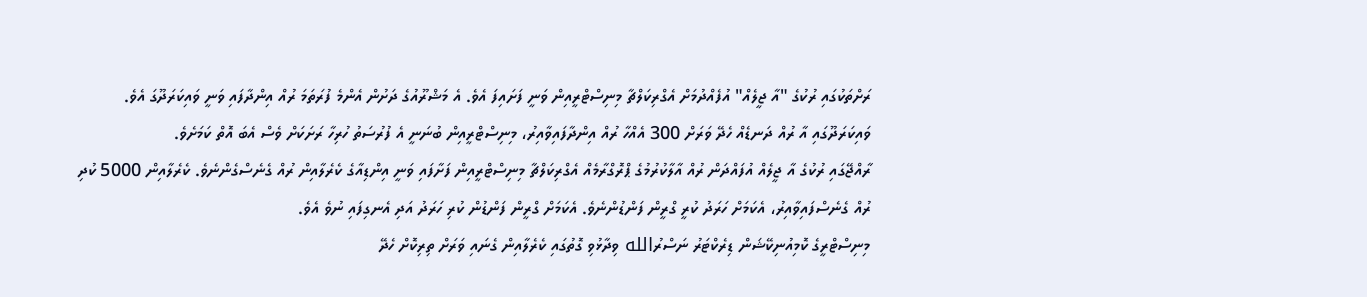ރަށްތަކުގައި ރުކުގެ "އާ ޖީލެއް" އުފެއްދުމަށް އެގްރިކަލްޗާ މިނިސްޓްރީއިން ވަނީ ފަށައިފަ އެވެ. އެ މަޝްރޫއުގެ ދަށުން އެންމެ ފުރަތަމަ ރުއް އިންދާފައި ވަނީ ވައިކަރަދޫގަ އެވެ.
ވައިކަރަދޫގައި އާ ރުއް ދަނޑެއް ހެދޭ ވަރަށް 300 އެއްހާ ރުއް އިންދާފައިވާއިރު، މިނިސްޓްރީއިން ބުނަނީ އެ ފުރުސަތު ހުރިހާ ރަށަކަށް ވެސް އެބަ އޮތް ކަމަށެވެ.
ރާއްޖޭގައި ރުކުގެ އާ ޖީލެއް އުފައްދަން ރުއް އާލާކުރުމުގެ ޕްރޮގްރާމެއް އެގްރިކަލްޗާ މިނިސްޓްރީއިން ފަށާފައި ވަނީ އިންޑިއާގެ ކެރެލާއިން ރުއް ގެނެސްގެންނެވެ. ކެރެލާއިން 5000 ކުދި ރުއް ގެނެސްފައިވާއިރު، އެކަމަށް ހަރަދު ކުރީ ގްރީން ފަންޑުންނެވެ. އެކަމަށް ގްރީން ފަންޑުން ކުރި ހަރަދު އަދި އެނގިފައި ނުވެ އެވެ.
މިނިސްޓްރީގެ ކޮމިއުނިކޭޝަން ޑިރެކްޓަރު ނަސްރުالله ވިދާޅުވި ގޮތުގައި ކެރެލާއިން ގެނައި ވަރަށް ތިރިކޮށް ހެދޭ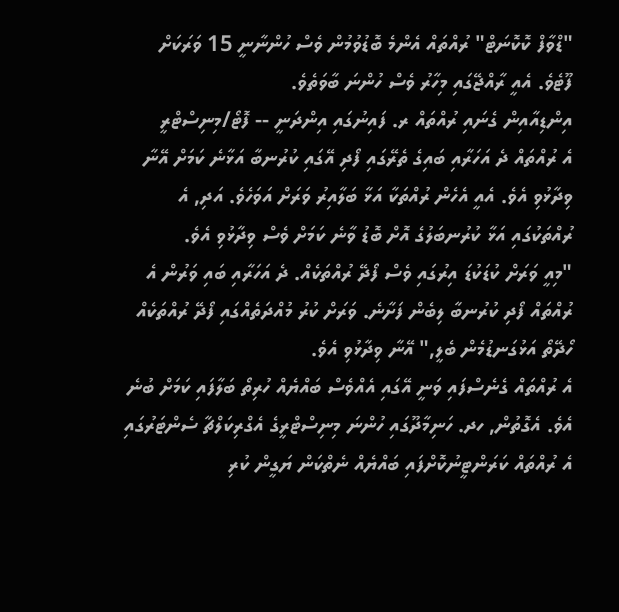"ޑްވާފް ކޮކޮނަޓް" ރުއްތައް އެންމެ ބޮޑުވުމުން ވެސް ހުންނާނީ 15 ވަރަކަށް ފޫޓެވެ. އެއީ ރާއްޖޭގައި މިހާރު ވެސް ހުންނަ ބާވަތެވެ.
އިންޑިއާއިން ގެނައި ރުއްތައް ރ. ފައިނުގައި އިންދަނީ -- ފޮޓޯ/މިނިސްޓްރީ
އެ ރުއްތައް ދެ އަހަރާއި ބައިގެ ތެރޭގައި ފޯދި އޭގައި ކުރުނބާ އަޅާނެ ކަމަށް އޭނާ ވިދާޅުވި އެވެ. އެއީ އެހެން ރުއްތަކާ އަޅާ ބަލާއިރު ވަރަށް އަވަހެވެ. އަދި, އެ ރުއްތަކުގައި އަޅާ ކުރުނބަލުގެ އޮށް ބޮޑު ވާނެ ކަމަށް ވެސް ވިދާޅުވި އެވެ.
"މިއީ ވަރަށް ކުޑަކުޑަ އިރުގައި ވެސް ފޯދޭ ރުއްތަކެއް. ދެ އަހަރާއި ބައި ވަރުން އެ ރުއްތައް ފޯދި ކުރުނބާ ލިބެން ފަށާނެ. ވަރަށް ކުރު މުއްދަތެއްގައި ފޯދޭ ރުއްތަކެއް ހޯދޭތޯ އަޅުގަނޑުމެން ބެލީ," އޭނާ ވިދާޅުވި އެވެ.
އެ ރުއްތައް ގެނެސްފައި ވަނީ އޭގައި އެއްވެސް ބައްޔެއް ހުރިތޯ ބަލާފައި ކަމަށް ބުނެ އެވެ. އެގޮތުން, ހދ. ހަނިމާދޫގައި ހުންނަ މިނިސްޓްރީގެ އެގްރިކަލްޗާ ސެންޓަރުގައި އެ ރުއްތައް ކަރަންޓީނުކޮށްފައި ބައްޔެއް ނެތްކަން ޔަގީން ކުރި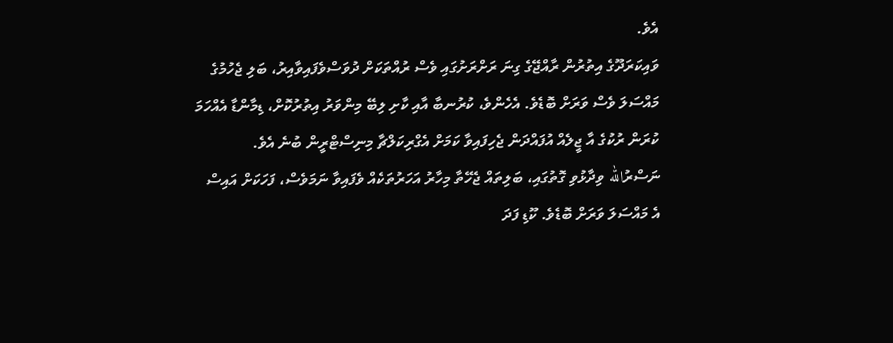އެވެ.
ވައިކަރަދޫގެ އިތުރުން ރާއްޖޭގެ ގިނަ ރަށްރަށުގައި ވެސް ރުއްތަކަށް ދުވަސްވެފައިވާއިރު، ބަލި ޖެހުމުގެ މައްސަލަ ވެސް ވަރަށް ބޮޑެވެ. އެހެންވެ، ކުރުނބާ އާއި ކާށި ލިބޭ މިންވަރު އިތުރުކޮށް، ޑިމާންޑާ އެއްހަމަ ކުރަން ރުކުގެ އާ ޖީލެއް އުފައްދަން ޖެހިފައިވާ ކަމަށް އެގްރިކަލްޗާ މިނިސްޓްރީން ބުނެ އެވެ.
ނަސްރުالله ވިދާޅުވި ގޮތުގައި، ބަލިތައް ޖެހޭތާ މިހާރު އަހަރުތަކެއް ވެފައިވާ ނަމަވެސް، ފަހަކަށް އައިސް އެ މައްސަލަ ވަރަށް ބޮޑެވެ. ކޫޑި ފަދަ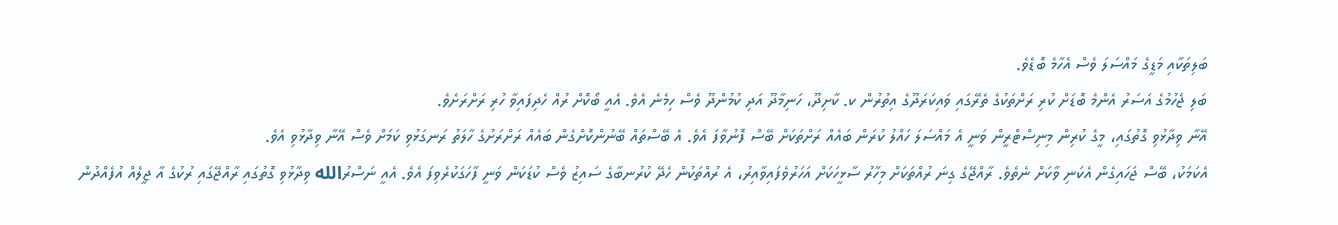ބަލިތަކާއި މަޑީގެ މައްސަލަ ވެސް އެހާމެ ބޮޑެވެ.
ބަލި ޖެހުމުގެ އަސަރު އެންމެ ބޮޑަށް ކުރި ރަށްތަކުގެ ތެރޭގައި ވައިކަރަދޫގެ އިތުރުން ކ. ކާށިދޫ، ހަނިމާދޫ އަދި ކުމުންދޫ ވެސް ހިމެނެ އެވެ. އެއީ ބޯކޮށް ރުއް ހެދިފައިވާ ހުރި ރަށްރަށެވެ.
އޭނާ ވިދާޅުވި ގޮތުގައި، މީގެ ކުރިން މިނިސްޓްރީން ވަނީ އެ މައްސަލަ ހައްލު ކުރަން ބައެއް ރަށްތަކަށް ބޭސް ފޮނުވާފަ އެވެ. އެ ބޭސްތައް ބޭނުންކޮށްގެން ބައެއް ރަށްރަށުގެ ހާލަތު ރަނގަޅުވި ކަމަށް ވެސް އޭނާ ވިދާޅުވި އެވެ.
އެކަމަކު، ބޭސް ޖަހައިގެން އެކަނި ވާކަށް ނެތެވެ. ރާއްޖޭގެ ގިނަ ރުއްތަކަށް މިހާރު ސާޅީހަކަށް އަހަރުވެފައިވާއިރު، އެ ރުއްތަކުން ހެދޭ ކުރުނބާގެ ސައިޒު ވެސް ކުޑަކަން ވަނީ ފާހަގަކުރެވިފަ އެވެ. އެއީ ނަސްރުالله ވިދާޅުވި ގޮތުގައި ރާއްޖޭގައި ރުކުގެ އާ ޖީލެއް އުފެއްދުން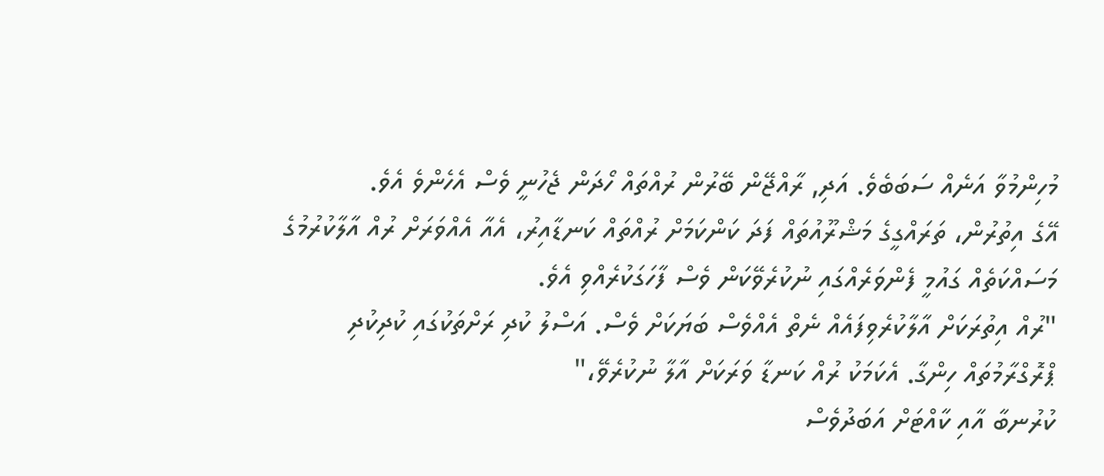މުހިންމުވާ އަނެއް ސަބަބެވެ. އަދި, ރާއްޖޭން ބޭރުން ރުއްތައް ހޯދަން ޖެހުނީ ވެސް އެހެންވެ އެވެ.
އޭގެ އިތުރުން، ތަރައްގީގެ މަޝްރޫއުތައް ފަދަ ކަންކަމަށް ރުއްތައް ކަނޑާއިރު، އެއާ އެއްވަރަށް ރުއް އާލާކުރުމުގެ މަސައްކަތެއް ގައުމީ ފެންވަރެއްގައި ނުކުރެވޭކަން ވެސް ފާހަގަކުރެއްވި އެވެ.
"ރުއް އިތުރަކަށް އާލާކުރެވިފައެއް ނެތް އެއްވެސް ބަޔަކަށް ވެސް. އަސްލު ކުދި ރަށްތަކުގައި ކުދިކުދި ޕްރޮގްރާމުތައް ހިންގާ. އެކަމަކު ރުއް ކަނޑާ ވަރަކަށް އާލާ ނުކުރެވޭ،"
ކުރުނބާ އާއި ކާއްޓަށް އަބަދުވެސް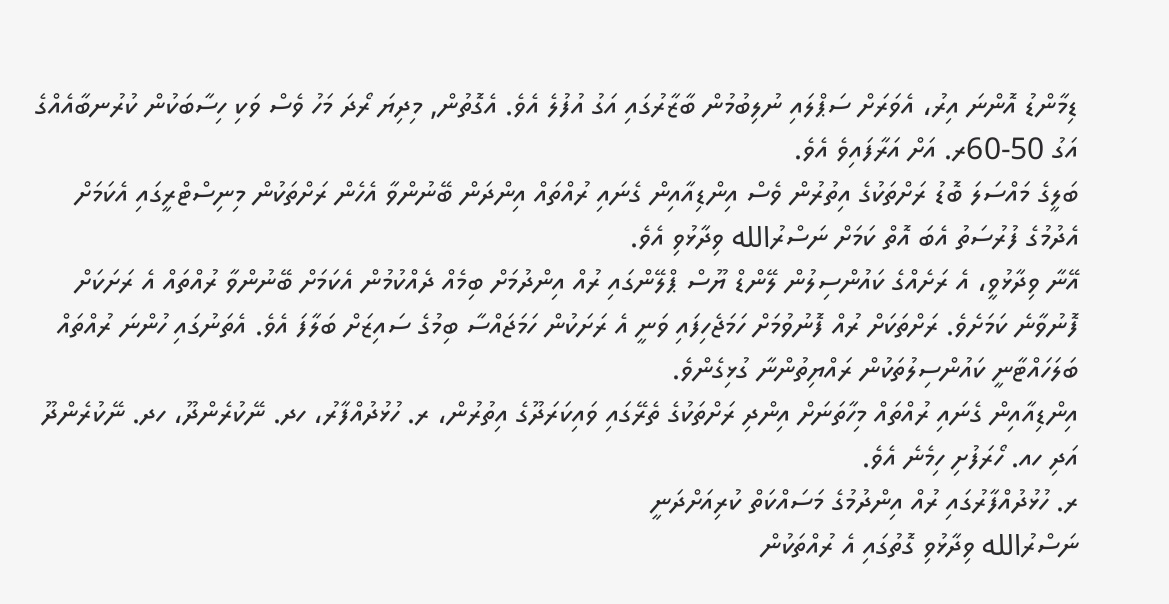ޑިމާންޑު އޮންނަ އިރު، އެވަރަށް ސަޕްލައި ނުލިބުމުން ބާޒާރުގައި އަގު އުފުލެ އެވެ. އެގޮތުން, މިދިޔަ ރޯދަ މަހު ވެސް ވަކި ހިސާބަކުން ކުރުނބާއެއްގެ އަގު 50-60ރ. އަށް އަރާފައިވެ އެވެ.
ބަލީގެ މައްސަލަ ބޮޑު ރަށްތަކުގެ އިތުރުން ވެސް އިންޑިއާއިން ގެނައި ރުއްތައް އިންދަން ބޭނުންވާ އެހެން ރަށްތަކުން މިނިސްޓްރީގައި އެކަމަށް އެދުމުގެ ފުރުސަތު އެބަ އޮތް ކަމަށް ނަސްރުالله ވިދާޅުވި އެވެ.
އޭނާ ވިދާޅުވީ، އެ ރަށެއްގެ ކައުންސިލުން ލޭންޑް ޔޫސް ޕްލޭންގައި ރުއް އިންދުމަށް ބިމެއް ދެއްކުމުން އެކަމަށް ބޭނުންވާ ރުއްތައް އެ ރަށަކަށް ފޮނުވާނެ ކަމަށެވެ. ރަށްތަކަށް ރުއް ފޮނުވުމަށް ހަމަޖެހިފައި ވަނީ އެ ރަށަކުން ހަމަޖައްސާ ބިމުގެ ސައިޒަށް ބަލާފަ އެވެ. އެތަނުގައި ހުންނަ ރުއްތައް ބަލަހައްޓާނީ ކައުންސިލުތަކުން ރައްޔިތުންނާ ގުޅިގެންވެ.
އިންޑިއާއިން ގެނައި ރުއްތައް މިހާތަނަށް އިންދި ރަށްތަކުގެ ތެރޭގައި ވައިކަރަދޫގެ އިތުރުން، ރ. ހުޅުދުއްފާރު، ހދ. ނޭކުރެންދޫ، ހދ. ނޭކުރެންދޫ އަދި ހއ. ހޯރަފުށި ހިމެނެ އެވެ.
ރ. ހުޅުދުއްފާރުގައި ރުއް އިންދުމުގެ މަސައްކަތް ކުރިއަށްދަނީ
ނަސްރުالله ވިދާޅުވި ގޮތުގައި އެ ރުއްތަކުން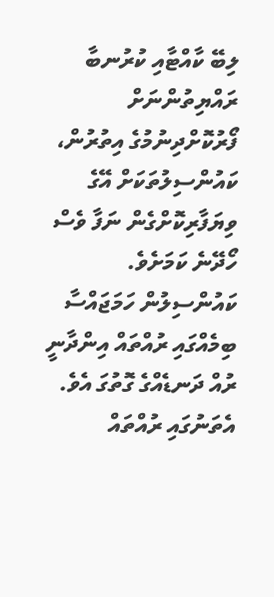ލިބޭ ކާއްޓާއި ކުރުނބާ ރައްޔިތުންނަށް ފޯރުކޮށްދިނުމުގެ އިތުރުން، ކައުންސިލުތަކަށް އޭގެ ވިޔަފާރިކޮށްގެން ނަފާ ވެސް ހޯދޭނެ ކަމަށެވެ.
ކައުންސިލުން ހަމަޖައްސާ ބިމެއްގައި ރުއްތައް އިންދާނީ ރުއް ދަނޑެއްގެ ގޮތުގަ އެވެ. އެތަނުގައި ރުއްތައް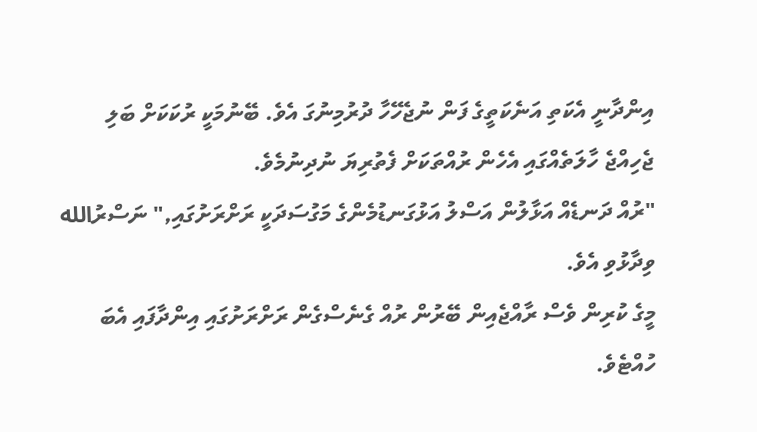އިންދާނީ އެކަތި އަނެކަތީގެ ފަން ނުޖެހޭހާ ދުރުމިނުގަ އެވެ. ބޭނުމަކީ ރުކަކަށް ބަލި ޖެހިއްޖެ ހާލަތެއްގައި އެހެން ރުއްތަކަށް ފެތުރިޔަ ނުދިނުމެވެ.
"ރުއް ދަނޑެއް އަޅާލުން އަސްލު އަޅުގަނޑުމެންގެ މަގުސަދަކީ ރަށްރަށުގައި," ނަސްރުالله ވިދާޅުވި އެވެ.
މީގެ ކުރިން ވެސް ރާއްޖެއިން ބޭރުން ރުއް ގެނެސްގެން ރަށްރަށުގައި އިންދާފައި އެބަ ހުއްޓެވެ.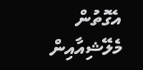އެގޮތުން މެލޭޝިއާއިން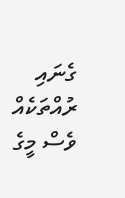ގެނައި ރުއްތަކެއް ވެސް މީގެ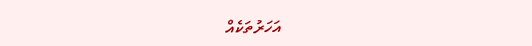އަހަރުތަކެއް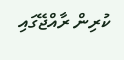ކުރިން ރާއްޖޭގައި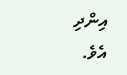އިންދި އެވެ.